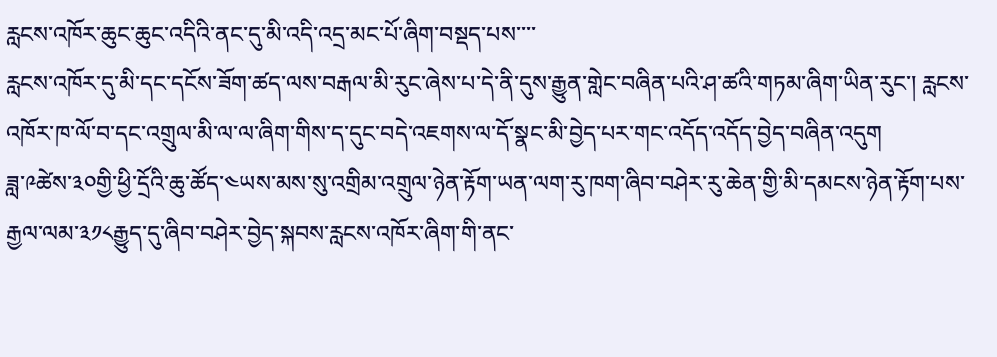རླངས་འཁོར་ཆུང་ཆུང་འདིའི་ནང་དུ་མི་འདི་འདྲ་མང་པོ་ཞིག་བསྡད་པས་་་་
རླངས་འཁོར་དུ་མི་དང་དངོས་ཟོག་ཚད་ལས་བརྒལ་མི་རུང་ཞེས་པ་དེ་ནི་དུས་རྒྱུན་གླེང་བཞིན་པའི་ཤ་ཚའི་གཏམ་ཞིག་ཡིན་རུང་། རླངས་འཁོར་ཁ་ལོ་བ་དང་འགྲུལ་མི་ལ་ལ་ཞིག་གིས་ད་དུང་བདེ་འཇགས་ལ་དོ་སྣང་མི་བྱེད་པར་གང་འདོད་འདོད་བྱེད་བཞིན་འདུག
ཟླ་༩ཚེས་༣༠གྱི་ཕྱི་དྲོའི་ཆུ་ཚོད་༤ཡས་མས་སུ་འགྲིམ་འགྲུལ་ཉེན་རྟོག་ཡན་ལག་རུ་ཁག་ཞིབ་བཤེར་རུ་ཆེན་གྱི་མི་དམངས་ཉེན་རྟོག་པས་རྒྱལ་ལམ་༣༡༨རྒྱུད་དུ་ཞིབ་བཤེར་བྱེད་སྐབས་རླངས་འཁོར་ཞིག་གི་ནང་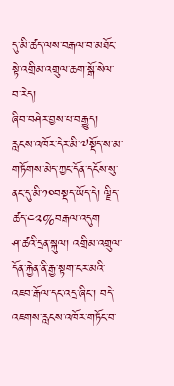དུ་མི་ཚད་ལས་བརྒལ་བ་མཐོང་སྟེ་འགྲིམ་འགྲུལ་ཆག་སྒོ་སེལ་བ་རེད།
ཞིབ་བཤེར་བྱས་པ་བརྒྱུད། རླངས་འཁོར་དེར་མི་༧སྡོད་ས་མ་གཏོགས་མེད་ཀྱང་དོན་དངོས་སུ་ནང་དུ་མི་༡༠བསྡད་ཡོད་དེ། ལྗིད་ཚད་༤༢%བརྒལ་འདུག
ཤ་ཚའི་དྲན་སྐུལ། འགྲིམ་འགྲུལ་དོན་རྐྱེན་ནི་རྒྱ་སྟག་ངར་མའི་འཇབ་རྒོལ་དང་འདྲ་ཞིང་། བདེ་འཇགས་རླངས་འཁོར་གཏོང་བ་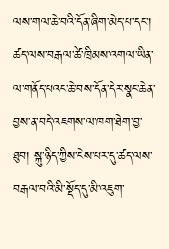ལས་གལ་ཆེ་བའི་དོན་ཞིག་མེད་པ་དང་། ཚད་ལས་བརྒལ་ཚེ་ཁྲིམས་འགལ་ཡིན་ལ་གནོད་པའང་ཆེ་བས་དོན་དེར་སྣང་ཆེན་བྱས་ན་བདེ་འཇགས་ལ་ཁག་ཐེག་བྱ་ཐུབ། སྐུ་ཉིད་ཀྱིས་ངེས་པར་དུ་ཚད་ལས་བརྒལ་བའི་མི་སྡོད་དུ་མི་འཇུག་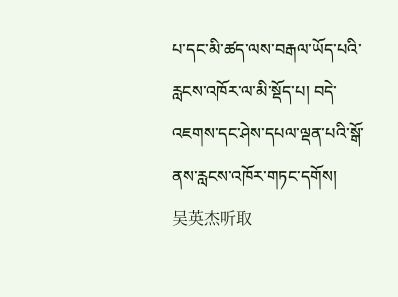པ་དང་མི་ཚད་ལས་བརྒལ་ཡོད་པའི་རླངས་འཁོར་ལ་མི་སྡོད་པ། བདེ་འཇགས་དང་ཤེས་དཔལ་ལྡན་པའི་སྒོ་ནས་རླངས་འཁོར་གཏང་དགོས།
吴英杰听取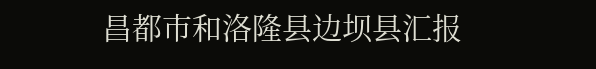昌都市和洛隆县边坝县汇报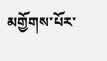མགྱོགས་པོར་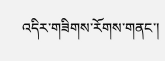འདིར་གཟིགས་རོགས་གནང་།